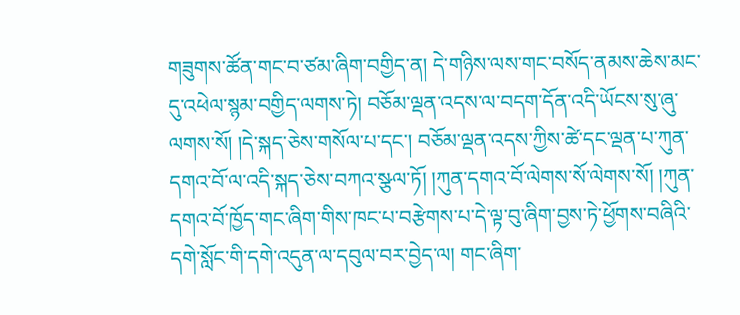གཟུགས་ཚོན་གང་བ་ཙམ་ཞིག་བགྱིད་ན། དེ་གཉིས་ལས་གང་བསོད་ནམས་ཆེས་མང་དུ་འཕེལ་སྙམ་བགྱིད་ལགས་ཏེ། བཅོམ་ལྡན་འདས་ལ་བདག་དོན་འདི་ཡོངས་སུ་ཞུ་ལགས་སོ། །དེ་སྐད་ཅེས་གསོལ་པ་དང་། བཅོམ་ལྡན་འདས་ཀྱིས་ཚེ་དང་ལྡན་པ་ཀུན་དགའ་བོ་ལ་འདི་སྐད་ཅེས་བཀའ་སྩལ་ཏོ། །ཀུན་དགའ་བོ་ལེགས་སོ་ལེགས་སོ། །ཀུན་དགའ་བོ་ཁྱོད་གང་ཞིག་གིས་ཁང་པ་བརྩེགས་པ་དེ་ལྟ་བུ་ཞིག་བྱས་ཏེ་ཕྱོགས་བཞིའི་དགེ་སློང་གི་དགེ་འདུན་ལ་དབུལ་བར་བྱེད་ལ། གང་ཞིག་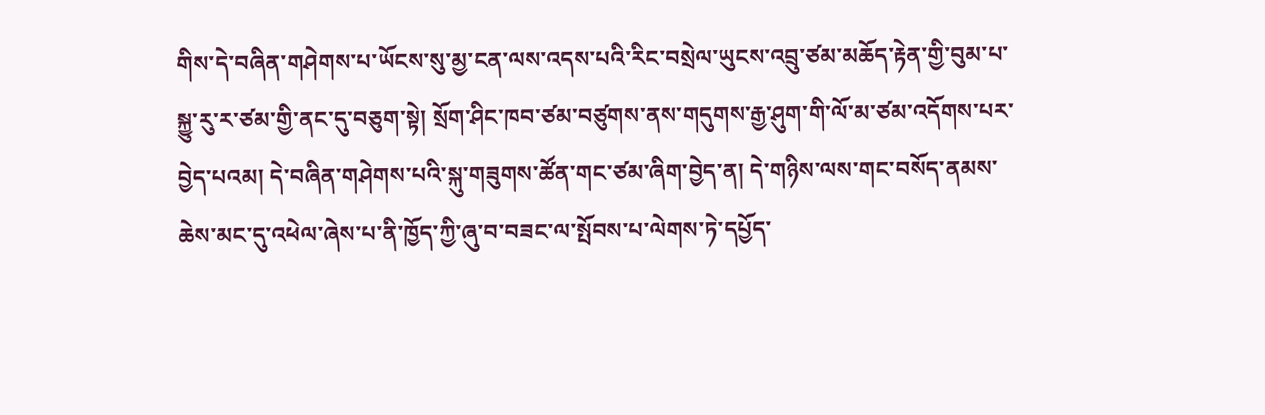གིས་དེ་བཞིན་གཤེགས་པ་ཡོངས་སུ་མྱ་ངན་ལས་འདས་པའི་རིང་བསྲེལ་ཡུངས་འབྲུ་ཙམ་མཆོད་རྟེན་གྱི་བུམ་པ་སྐྱུ་རུ་ར་ཙམ་གྱི་ནང་དུ་བཅུག་སྟེ། སྲོག་ཤིང་ཁབ་ཙམ་བཙུགས་ནས་གདུགས་རྒྱ་ཤུག་གི་ལོ་མ་ཙམ་འདོགས་པར་བྱེད་པའམ། དེ་བཞིན་གཤེགས་པའི་སྐུ་གཟུགས་ཚོན་གང་ཙམ་ཞིག་བྱེད་ན། དེ་གཉིས་ལས་གང་བསོད་ནམས་ཆེས་མང་དུ་འཕེལ་ཞེས་པ་ནི་ཁྱོད་ཀྱི་ཞུ་བ་བཟང་ལ་སྤོབས་པ་ལེགས་ཏེ་དཔྱོད་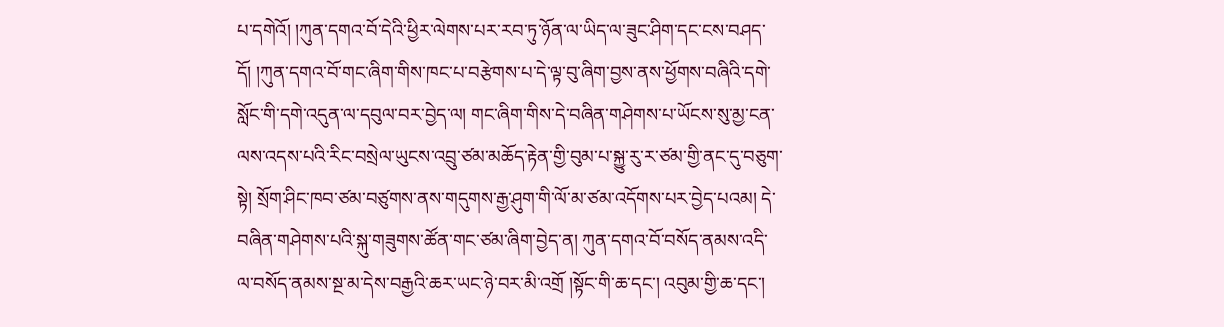པ་དགེའོ། །ཀུན་དགའ་བོ་དེའི་ཕྱིར་ལེགས་པར་རབ་ཏུ་ཉོན་ལ་ཡིད་ལ་ཟུང་ཤིག་དང་ངས་བཤད་དོ། །ཀུན་དགའ་བོ་གང་ཞིག་གིས་ཁང་པ་བརྩེགས་པ་དེ་ལྟ་བུ་ཞིག་བྱས་ནས་ཕྱོགས་བཞིའི་དགེ་སློང་གི་དགེ་འདུན་ལ་དབུལ་བར་བྱེད་ལ། གང་ཞིག་གིས་དེ་བཞིན་གཤེགས་པ་ཡོངས་སུ་མྱ་ངན་ལས་འདས་པའི་རིང་བསྲེལ་ཡུངས་འབྲུ་ཙམ་མཆོད་རྟེན་གྱི་བུམ་པ་སྐྱུ་རུ་ར་ཙམ་གྱི་ནང་དུ་བཅུག་སྟེ། སྲོག་ཤིང་ཁབ་ཙམ་བཙུགས་ནས་གདུགས་རྒྱ་ཤུག་གི་ལོ་མ་ཙམ་འདོགས་པར་བྱེད་པའམ། དེ་བཞིན་གཤེགས་པའི་སྐུ་གཟུགས་ཚོན་གང་ཙམ་ཞིག་བྱེད་ན། ཀུན་དགའ་བོ་བསོད་ནམས་འདི་ལ་བསོད་ནམས་སྔ་མ་དེས་བརྒྱའི་ཆར་ཡང་ཉེ་བར་མི་འགྲོ །སྟོང་གི་ཆ་དང་། འབུམ་གྱི་ཆ་དང་།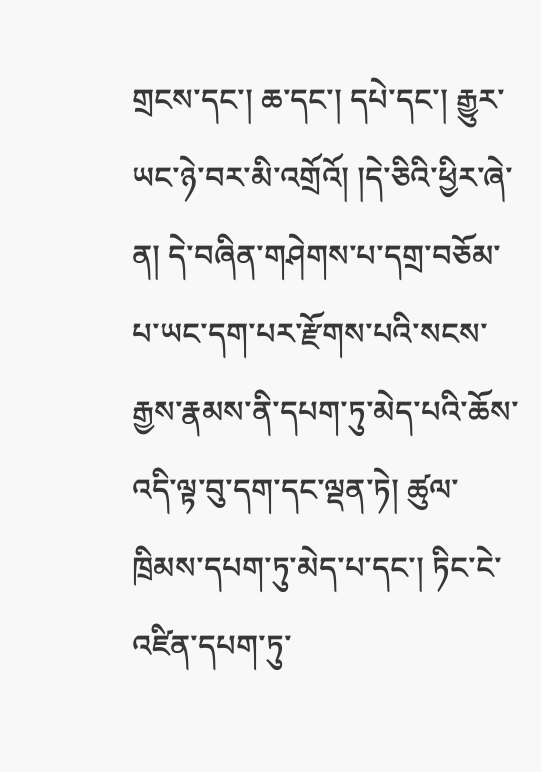གྲངས་དང་། ཆ་དང་། དཔེ་དང་། རྒྱུར་ཡང་ཉེ་བར་མི་འགྲོའོ། །དེ་ཅིའི་ཕྱིར་ཞེ་ན། དེ་བཞིན་གཤེགས་པ་དགྲ་བཅོམ་པ་ཡང་དག་པར་རྫོགས་པའི་སངས་རྒྱས་རྣམས་ནི་དཔག་ཏུ་མེད་པའི་ཆོས་འདི་ལྟ་བུ་དག་དང་ལྡན་ཏེ། ཚུལ་ཁྲིམས་དཔག་ཏུ་མེད་པ་དང་། ཏིང་ངེ་འཛིན་དཔག་ཏུ་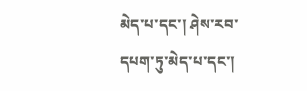མེད་པ་དང་། ཤེས་རབ་དཔག་ཏུ་མེད་པ་དང་།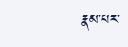རྣམ་པར་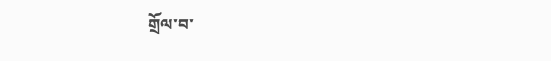གྲོལ་བ་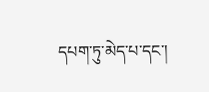དཔག་ཏུ་མེད་པ་དང་།